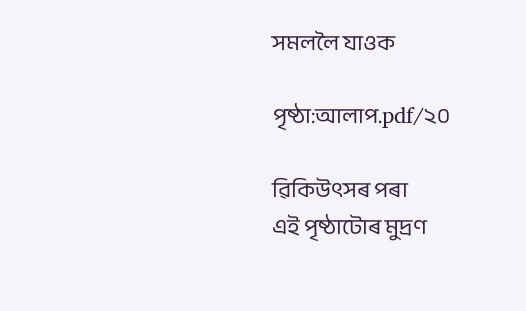সমললৈ যাওক

পৃষ্ঠা:আলাপ.pdf/২০

ৱিকিউৎসৰ পৰা
এই পৃষ্ঠাটোৰ মুদ্ৰণ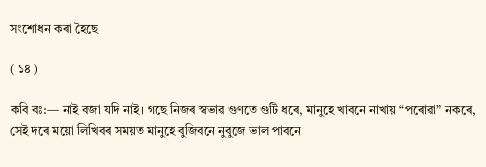সংশোধন কৰা হৈছে

( ১৪ )

কবি বঃ:— নাই বজা যদি নাই। গছে নিজৰ স্বভাৱ গুণতে গুটি ধৰে, মানুহে খাবনে নাখায় “পৰোৱা” নকৰে, সেই দৰে ময়ো লিখিবৰ সময়ত মানুহে বুজিবনে নুবুজে ভাল পাবনে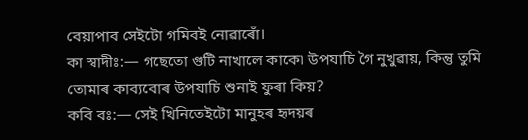বেয়াপাব সেইটো গমিবই নোৱাৰোঁ।
কা স্বাদীঃ:— গছেতো গুটি নাখালে কাকে৷ উপযাচি গৈ নুখুৱায়, কিন্তু তুমি তোমাৰ কাব্যবোৰ উপযাচি শুনাই ফুৰা কিয়?
কবি বঃ:— সেই খিনিতেইটো মানুহৰ হৃদয়ৰ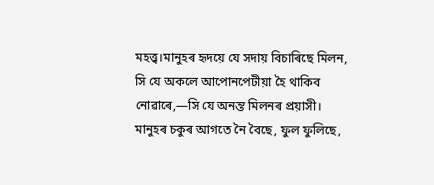মহত্ত্ব।মানুহৰ হৃদয়ে যে সদায় বিচাৰিছে মিলন, সি যে অকলে আপোনপেটীয়া হৈ থাকিব নোৱাৰে,—সি যে অনন্ত মিলনৰ প্ৰয়াসী। মানুহৰ চকুৰ আগতে নৈ বৈছে, ফুল ফুলিছে,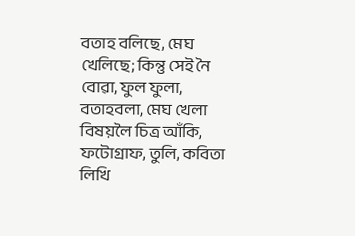বতাহ বলিছে, মেঘ খেলিছে; কিন্তু সেই নৈ বোৱা, ফুল ফুলা, বতাহবলা, মেঘ খেলা বিষয়লৈ চিত্ৰ আঁকি, ফটোগ্ৰাফ, তুলি, কবিতা লিখি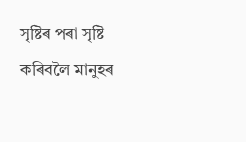সৃষ্টিৰ পৰা সৃষ্টি কৰিবলৈ মানুহৰ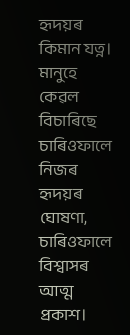হৃদয়ৰ কিমান যত্ন। মানুহে কেৱল বিচাৰিছে চাৰিওফালে নিজৰ হৃদয়ৰ ঘোষণা, চাৰিওফালে বিশ্বাসৰ আত্ম প্ৰকাশ।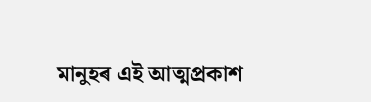মানুহৰ এই আত্মপ্ৰকাশ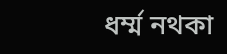ধৰ্ম্ম নথকা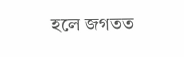হলে জগতত